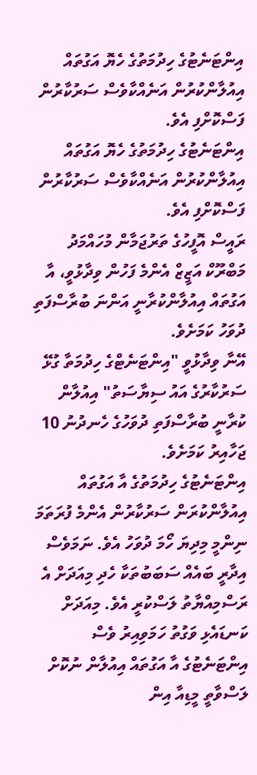އިންޓަނެޓުގެ ހިދުމަތުގެ ހެޔޮ އަގުތައް އިއުލާންކުރުން އަނެއްކާވެސް ސަރުކާރުން ފަސްކޮށްފި އެވެ.
އިންޓަނެޓުގެ ހިދުމަތުގެ ހެޔޮ އަގުތައް އިއުލާންކުރުން އަނެއްކާވެސް ސަރުކާރުން ފަސްކޮށްފި އެވެ.
ރައީސް އޮފީހުގެ ތަރުޖަމާން މުހައްމަދު މަބްރޫކް އަޒީޒް އެންމެ ފަހުން ވިދާޅުވީ، އާ އަގުތައް އިއުލާންކުރާނީ އަންނަ ބުރާސްފަތި ދުވަހު ކަމަށެވެ.
އޭނާ ވިދާޅުވީ "އިންޓަނެޓްގެ ހިދުމަތާ ގުޅޭ ސަރުކާރުގެ އައު ސިޔާސަތު" އިއުލާން ކުރާނީ ބުރާސްފަތި ދުވަހުގެ ހެނދުނު 10 ޖަހާއިރު ކަމަށެވެ.
އިންޓަނެޓުގެ ހިދުމަތުގެ އާ އަގުތައް އިއުލާންކުރަން ސަރުކާރުން އެންމެ ފުރަތަމަ ނިންމީ މިދިޔަ ހޯމަ ދުވަހު އެވެ. ނަމަވެސް އިދާރީ ބައެއް ސަބަބުތަކާ ހެދި މިއަދަށް އެ ރަސްމިއްޔާތު ލަސްކުރީ އެވެ. މިއަދަށް ކަނޑައެޅި ވަގުތު ހަމަވިއިރު ވެސް އިންޓަނެޓުގެ އާ އަގުތައް އިއުލާން ނުކޮށް ލަސްވާތީ މީޑިއާ އިން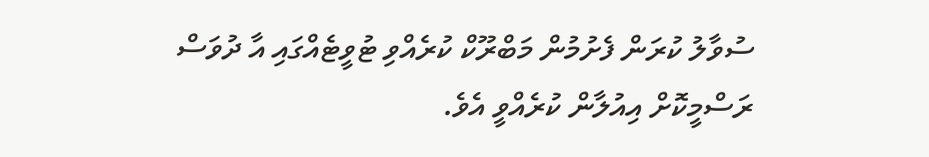ސުވާލު ކުރަން ފެށުމުން މަބްރޫކް ކުރެއްވި ޓުވީޓެއްގައި އާ ދުވަސް ރަސްމީކޮށް އިއުލާން ކުރެއްވީ އެވެ.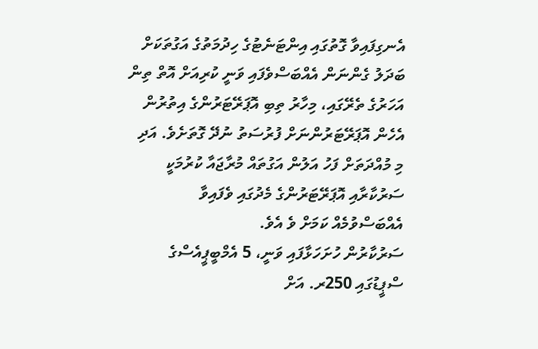އެނގިފައިވާ ގޮތުގައި އިންޓަނެޓުގެ ހިދުމަތުގެ އަގުތަކަށް ބަދަލު ގެންނަން އެއްބަސްވެފައި ވަނީ ކުރިއަށް އޮތް ތިން އަހަރުގެ ތެރޭގައި، މިހާރު ތިބި އޮޕަރޭޓަރުންގެ އިތުރުން އެހެން އޮޕަރޭޓަރުންނަށް ފުރުސަތު ނުދޭ ގޮތަށެވެ. އަދި މި މުއްދަތަށް ފަހު އަލުން އަގުތައް މުރާޖައާ ކުރުމަކީ ސަރުކާރާއި އޮޕަރޭޓަރުންގެ މެދުގައި ވެފައިވާ އެއްބަސްވުމެއް ކަމަށް ވެ އެވެ.
ސަރުކާރުން ހުށަހަޅާފައި ވަނީ، 5 އެމްބީޕީއެސްގެ ސްޕީޑުގައި 250ރ. އަށް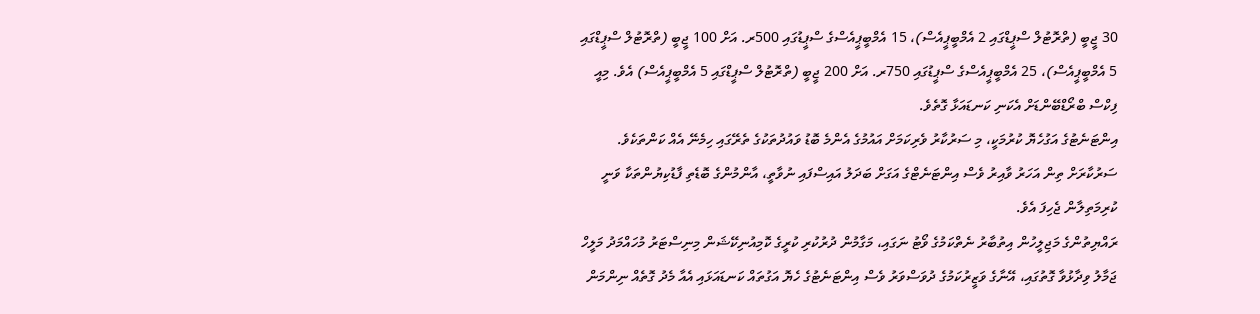30 ޖީބީ (ތްރޮޓުލް ސްޕީޑްގައި 2 އެމްބީޕީއެސް)، 15 އެމްބީޕީއެސްގެ ސްޕީޑުގައި 500ރ. އަށް 100 ޖީބީ (ތްރޮޓުލް ސްޕީޑްގައި 5 އެމްބީޕީއެސް)، 25 އެމްބީޕީއެސްގެ ސްޕީޑުގައި 750ރ. އަށް 200 ޖީބީ (ތްރޮޓުލް ސްޕީޑްގައި 5 އެމްބީޕީއެސް) އެވެ. މިއީ ފިކްސް ބްރޯޑްބޭންޑަށް އެކަނި ކަނޑައަޅާ ގޮތެވެ.
އިންޓަނެޓުގެ އަގުހެޔޮ ކުރުމަކީ، މި ސަރުކާރު ވެރިކަމަށް އައުމުގެ އެންމެ ބޮޑު ވައުދުތަކުގެ ތެރޭގައި ހިމެނޭ އެއް ކަންތަކެވެ. ސަރުކާރަށް ތިން އަހަރު ވާއިރު ވެސް އިންޓަނެޓްގެ އަގަށް ބަދަލު އައިސްފައި ނުވާތީ، އާންމުންގެ ބޮޑެތި ފާޑުކިޔުންތަކާ ވަނީ ކުރިމަތިލާން ޖެހިފަ އެވެ.
ރައްޔިތުންގެ މަޖިލީހުން އިތުބާރު ނެތްކަމުގެ ވޯޓު ނަގައި، މަގާމުން ދުރުކުރި ކުރީގެ ކޮމިއުނިކޭޝަން މިނިސްޓަރު މުހައްމަދު މަލީހް ޖަމާލު ވިދާޅުވާ ގޮތުގައި، އޭނާގެ ވަޒީރުކަމުގެ ދުވަސްވަރު ވެސް އިންޓަނެޓުގެ ހެޔޮ އަގުތައް ކަނޑައަޅައި އެއާ މެދު ގޮތެއް ނިންމަން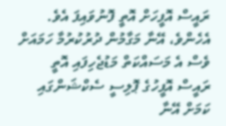ރައީސް އޮފީހަށް އޮތީ ފޮނުވައިފަ އެވެ. އެހެންވެ، އޭނާ މަގާމުން ދުރުކުރުމާ ހަމައަށް ވެސް އެ މަސައްކަތް މަޑުޖެހިފައި އޮތީ ރައީސް އޮފީހުގެ ޕޮލިސީ ސެކްޝަންގައި ކަމަށް އޭނާ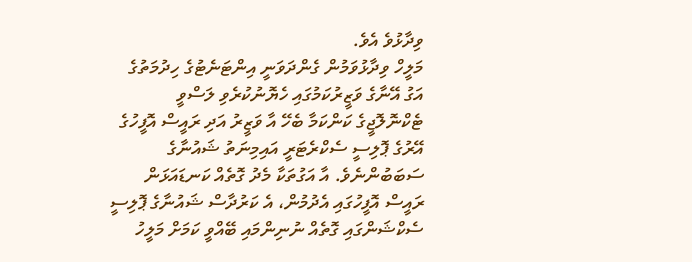ވިދާޅުވެ އެވެ.
މަލީހް ވިދާޅުވަމުން ގެންދަވަނީ އިންޓަނެޓުގެ ހިދުމަތުގެ އަގު އޭނާގެ ވަޒީރުކަމުގައި ހެޔޮނުކުރެވި ލަސްވީ ޓެކްނޮލޮޖީގެ ކަންކަމާ ބެހޭ އާ ވަޒީރު އަދި ރައީސް އޮފީހުގެ އޭރުގެ ޕޮލިސީ ސެކްރެޓަރީ އައިމިނަތު ޝައުނާގެ ސަބަބުންނެވެ. އާ އަގުތަކާ މެދު ގޮތެއް ކަނޑައަޅަން ރައީސް އޮފީހުގައި އެދުމުން، އެ ކަރުދާސް ޝައުނާގެ ޕޮލިސީ ސެކްޝަންގައި ގޮތެއް ނުނިންމައި ބޭއްވީ ކަމަށް މަލީހު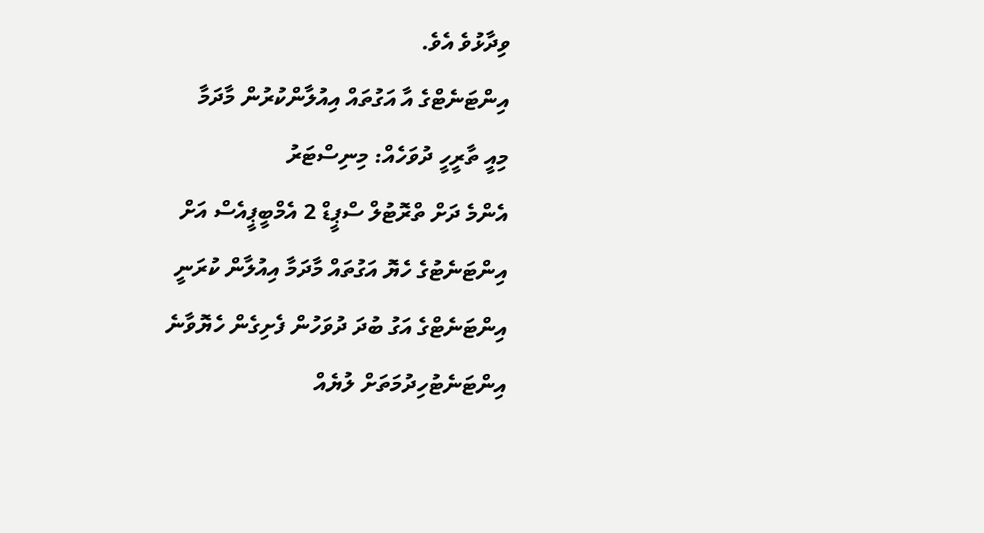ވިދާޅުވެ އެވެ.
އިންޓަނެޓްގެ އާ އަގުތައް އިއުލާންކުރުން މާދަމާ
މިއީ ތާރީހީ ދުވަހެއް: މިނިސްޓަރު
އެންމެ ދަށް ތްރޮޓުލް ސްޕީޑް 2 އެމްބީޕީއެސް އަށް
އިންޓަނެޓުގެ ހެޔޮ އަގުތައް މާދަމާ އިއުލާން ކުރަނީ
އިންޓަނެޓްގެ އަގު ބުދަ ދުވަހުން ފެށިގެން ހެޔޮވާނެ
އިންޓަނެޓުހިދުމަތަށް ލުޔެއް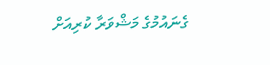ގެނައުމުގެ މަޝްވަރާ ކުރިއަށް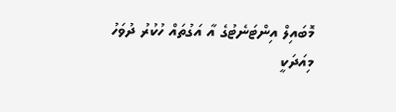މޮބައިލް އިންޓަނެޓުގެ އާ އަގުތައް ހުކުރު ދުވަހު
މިއަދަކީ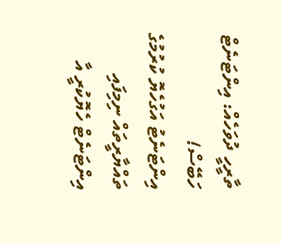ތާރީހީ ދުވަހެއް: އިންޓަނެޓް ހަބޭސް!
އިންޓަނެޓު އަގުހެޔޮ ކުރުމުގެ ތައްޔާރީތައް ނިމިފައި
އިންޓަނެޓް ހެޔޮކުރީ އާ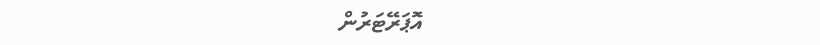އޮޕަރޭޓަރުން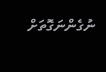ނުގެންނަގޮތަށް